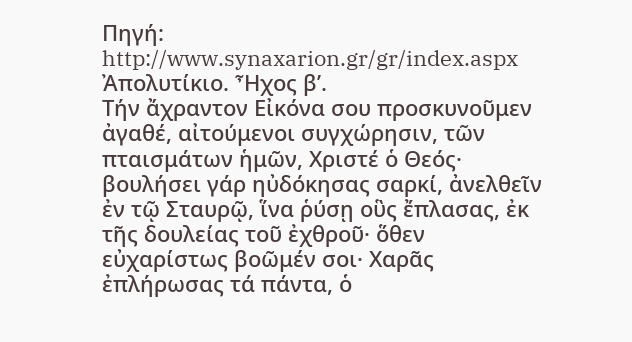Πηγή: http://www.synaxarion.gr/gr/index.aspx
Ἀπολυτίκιο. Ἦχος β’.
Τήν ἄχραντον Εἰκόνα σου προσκυνοῦμεν ἀγαθέ, αἰτούμενοι συγχώρησιν, τῶν πταισμάτων ἡμῶν, Χριστέ ὁ Θεός· βουλήσει γάρ ηὐδόκησας σαρκί, ἀνελθεῖν ἐν τῷ Σταυρῷ, ἵνα ῥύσῃ οὓς ἔπλασας, ἐκ τῆς δουλείας τοῦ ἐχθροῦ· ὅθεν εὐχαρίστως βοῶμέν σοι· Χαρᾶς ἐπλήρωσας τά πάντα, ὁ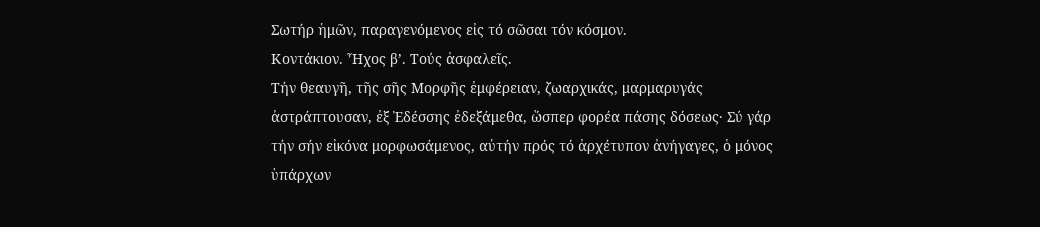Σωτήρ ἡμῶν, παραγενόμενος εἰς τό σῶσαι τόν κόσμον.
Κοντάκιον. Ἦχος β’. Τούς ἀσφαλεῖς.
Τήν θεαυγῆ, τῆς σῆς Μορφῆς ἐμφέρειαν, ζωαρχικάς, μαρμαρυγάς ἀστράπτουσαν, ἐξ Ἐδέσσης ἐδεξάμεθα, ὥσπερ φορέα πάσης δόσεως· Σύ γάρ τήν σήν εἰκόνα μορφωσάμενος, αὐτήν πρός τό ἀρχέτυπον ἀνήγαγες, ὁ μόνος ὑπάρχων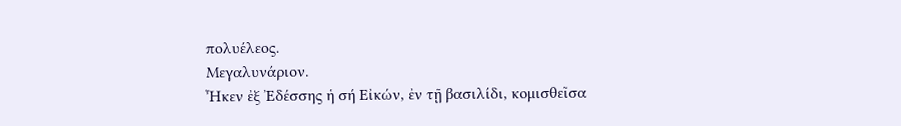πολυέλεος.
Μεγαλυνάριον.
Ἦκεν ἐξ Ἐδέσσης ἡ σή Εἰκών, ἐν τῇ βασιλίδι, κομισθεῖσα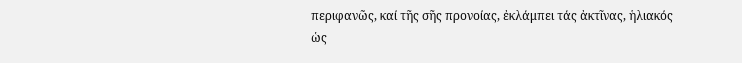περιφανῶς, καί τῆς σῆς προνοίας, ἐκλάμπει τάς ἀκτῖνας, ἡλιακός ὡς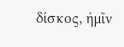δίσκος, ἡμῖν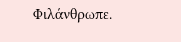Φιλάνθρωπε.